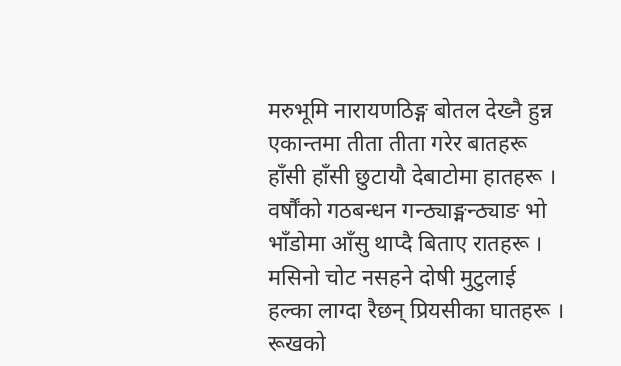मरुभूमि नारायणठिङ्ग बोतल देख्नै हुन्न
एकान्तमा तीता तीता गरेर बातहरू
हाँसी हाँसी छुटायौ देबाटोमा हातहरू ।
वर्षौंको गठबन्धन गन्ठ्याङ्मन्ठ्याङ भो
भाँडोमा आँसु थाप्दै बिताए रातहरू ।
मसिनो चोट नसहने दोषी मुटुलाई
हल्का लाग्दा रैछन् प्रियसीका घातहरू ।
रूखको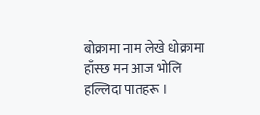बोक्रामा नाम लेखे धोक्रामा
हाँस्छ मन आज भोलि हल्लिदा पातहरू ।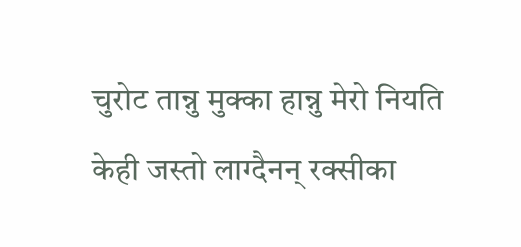चुरोट तान्नु मुक्का हान्नु मेरो नियति
केही जस्तो लाग्दैनन् रक्सीका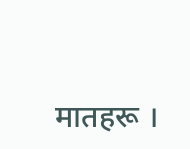मातहरू ।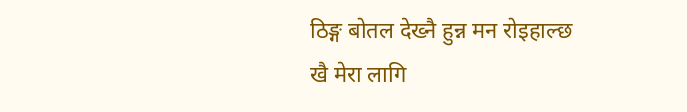ठिङ्ग बोतल देख्नै हुन्न मन रोइहाल्छ
खै मेरा लागि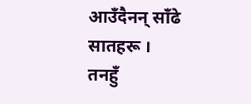आउँदैनन् साँढे सातहरू ।
तनहुँ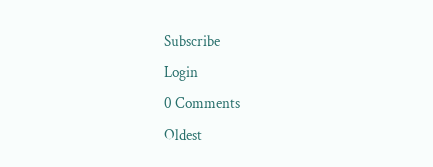Subscribe
Login
0 Comments
Oldest